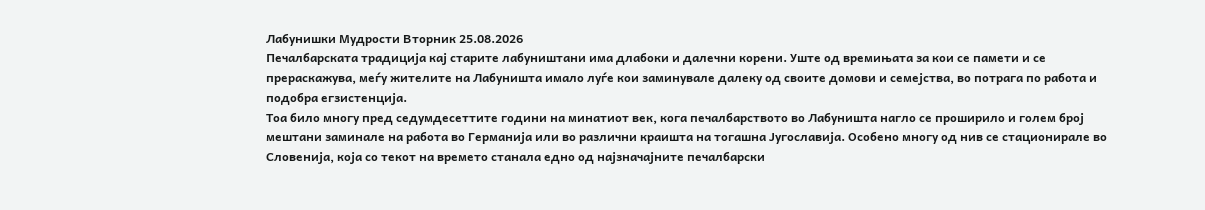Лабунишки Мудрости Вторник 25.08.2026
Печалбарската традиција кај старите лабуништани има длабоки и далечни корени. Уште од времињата за кои се памети и се прераскажува, меѓу жителите на Лабуништа имало луѓе кои заминувале далеку од своите домови и семејства, во потрага по работа и подобра егзистенција.
Тоа било многу пред седумдесеттите години на минатиот век, кога печалбарството во Лабуништа нагло се проширило и голем број мештани заминале на работа во Германија или во различни краишта на тогашна Југославија. Особено многу од нив се стационирале во Словенија, која со текот на времето станала едно од најзначајните печалбарски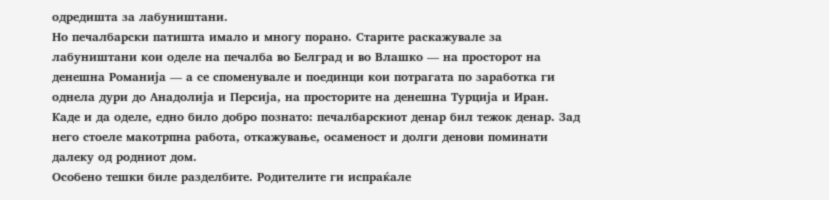одредишта за лабуништани.
Но печалбарски патишта имало и многу порано. Старите раскажувале за лабуништани кои оделе на печалба во Белград и во Влашко — на просторот на денешна Романија — а се споменувале и поединци кои потрагата по заработка ги однела дури до Анадолија и Персија, на просторите на денешна Турција и Иран.
Каде и да оделе, едно било добро познато: печалбарскиот денар бил тежок денар. Зад него стоеле макотрпна работа, откажување, осаменост и долги денови поминати далеку од родниот дом.
Особено тешки биле разделбите. Родителите ги испраќале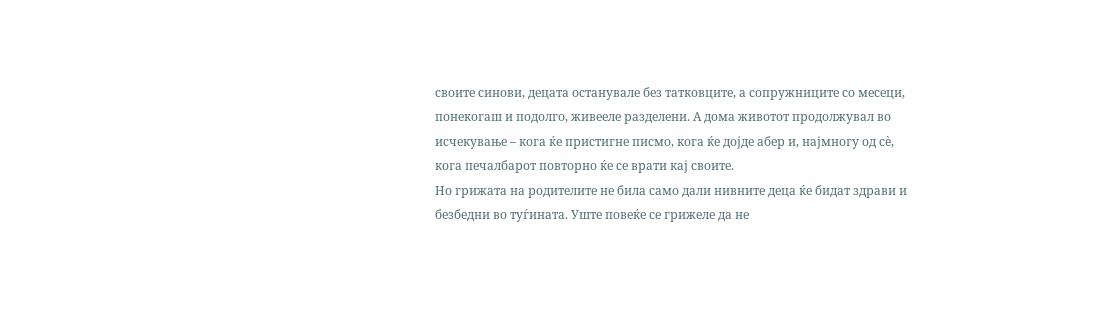своите синови, децата останувале без татковците, а сопружниците со месеци, понекогаш и подолго, живееле разделени. А дома животот продолжувал во исчекување – кога ќе пристигне писмо, кога ќе дојде абер и, најмногу од сè, кога печалбарот повторно ќе се врати кај своите.
Но грижата на родителите не била само дали нивните деца ќе бидат здрави и безбедни во туѓината. Уште повеќе се грижеле да не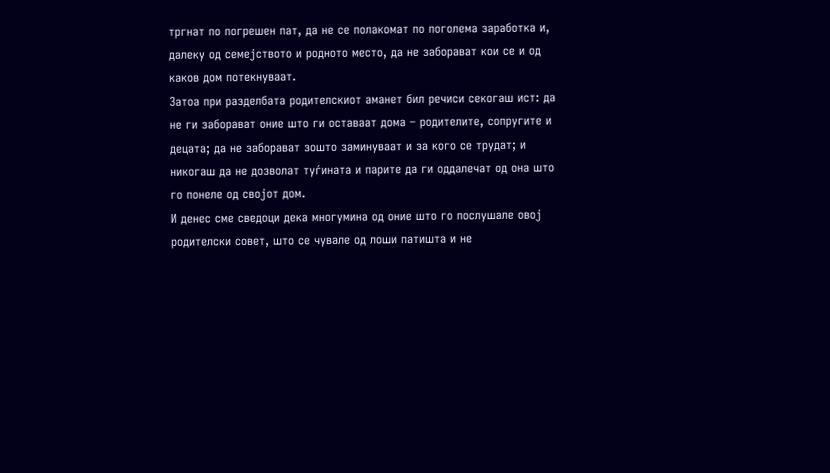тргнат по погрешен пат, да не се полакомат по поголема заработка и, далеку од семејството и родното место, да не заборават кои се и од каков дом потекнуваат.
Затоа при разделбата родителскиот аманет бил речиси секогаш ист: да не ги заборават оние што ги оставаат дома – родителите, сопругите и децата; да не заборават зошто заминуваат и за кого се трудат; и никогаш да не дозволат туѓината и парите да ги оддалечат од она што го понеле од својот дом.
И денес сме сведоци дека многумина од оние што го послушале овој родителски совет, што се чувале од лоши патишта и не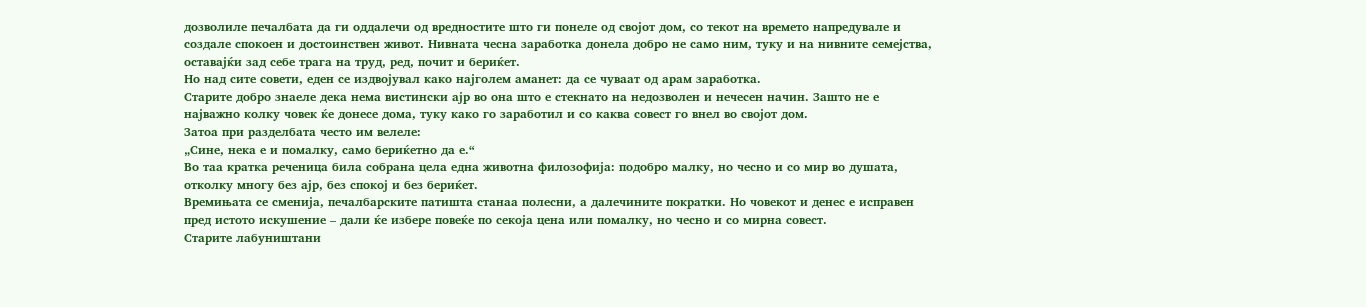дозволиле печалбата да ги оддалечи од вредностите што ги понеле од својот дом, со текот на времето напредувале и создале спокоен и достоинствен живот. Нивната чесна заработка донела добро не само ним, туку и на нивните семејства, оставајќи зад себе трага на труд, ред, почит и бериќет.
Но над сите совети, еден се издвојувал како најголем аманет: да се чуваат од арам заработка.
Старите добро знаеле дека нема вистински ајр во она што е стекнато на недозволен и нечесен начин. Зашто не е најважно колку човек ќе донесе дома, туку како го заработил и со каква совест го внел во својот дом.
Затоа при разделбата често им велеле:
„Сине, нека е и помалку, само бериќетно да е.“
Во таа кратка реченица била собрана цела една животна филозофија: подобро малку, но чесно и со мир во душата, отколку многу без ајр, без спокој и без бериќет.
Времињата се сменија, печалбарските патишта станаа полесни, а далечините пократки. Но човекот и денес е исправен пред истото искушение – дали ќе избере повеќе по секоја цена или помалку, но чесно и со мирна совест.
Старите лабуништани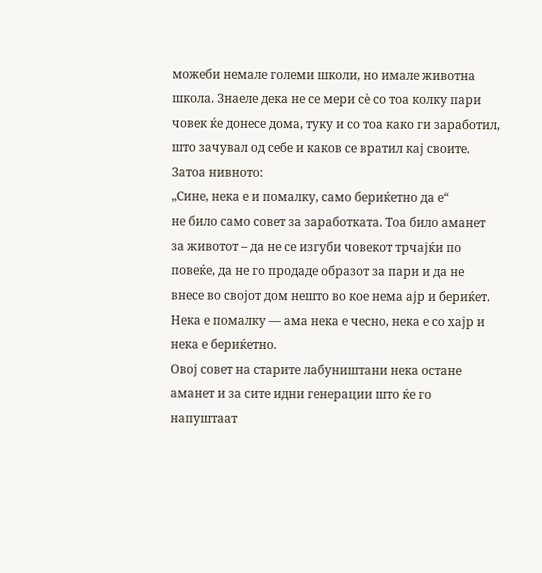можеби немале големи школи, но имале животна школа. Знаеле дека не се мери сè со тоа колку пари човек ќе донесе дома, туку и со тоа како ги заработил, што зачувал од себе и каков се вратил кај своите.
Затоа нивното:
„Сине, нека е и помалку, само бериќетно да е“
не било само совет за заработката. Тоа било аманет за животот – да не се изгуби човекот трчајќи по повеќе, да не го продаде образот за пари и да не внесе во својот дом нешто во кое нема ајр и бериќет.
Нека е помалку — ама нека е чесно, нека е со хајр и нека е бериќетно.
Овој совет на старите лабуништани нека остане аманет и за сите идни генерации што ќе го напуштаат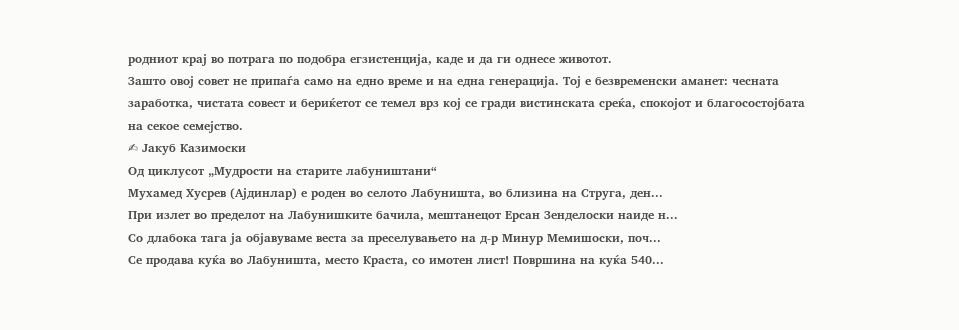родниот крај во потрага по подобра егзистенција, каде и да ги однесе животот.
Зашто овој совет не припаѓа само на едно време и на една генерација. Тој е безвременски аманет: чесната заработка, чистата совест и бериќетот се темел врз кој се гради вистинската среќа, спокојот и благосостојбата на секое семејство.
✍ Јакуб Казимоски
Од циклусот „Мудрости на старите лабуништани“
Мухамед Хусрев (Ајдинлар) е роден во селото Лабуништа, во близина на Струга, ден...
При излет во пределот на Лабунишките бачила, мештанецот Ерсан Зенделоски наиде н...
Со длабока тага ја објавуваме веста за преселувањето на д-р Минур Мемишоски, поч...
Се продава куќа во Лабуништа, место Краста, со имотен лист! Површина на куќа 540...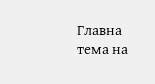Главна тема на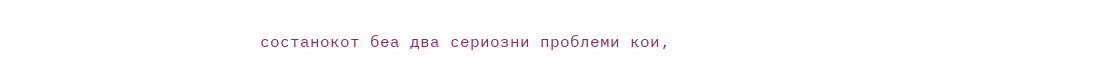состанокот беа два сериозни проблеми кои,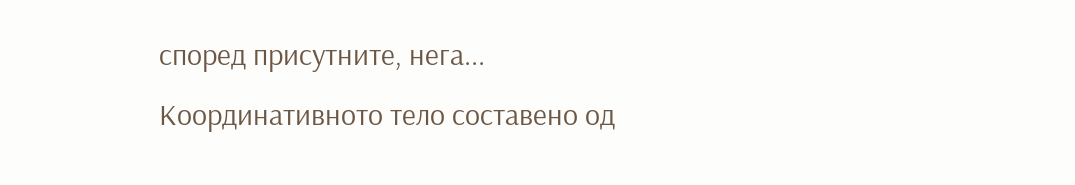според присутните, нега...
Координативното тело составено од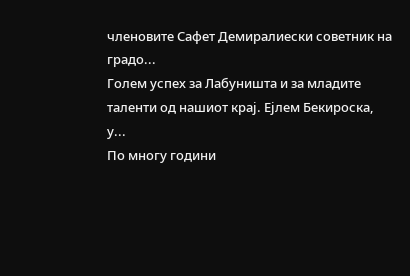членовите Сафет Демиралиески советник на градо...
Голем успех за Лабуништа и за младите таленти од нашиот крај. Ејлем Бекироска, у...
По многу години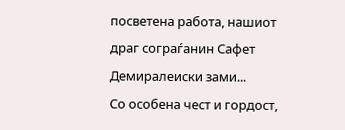посветена работа, нашиот драг сограѓанин Сафет Демиралеиски зами...
Со особена чест и гордост,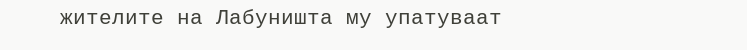жителите на Лабуништа му упатуваат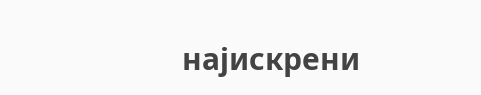најискрени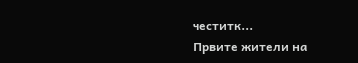честитк...
Првите жители на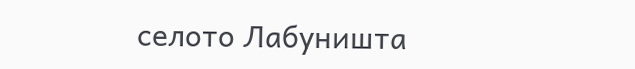селото Лабуништа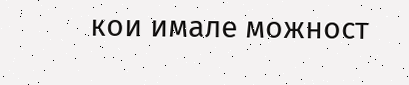кои имале можност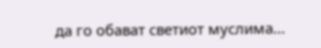да го обават светиот муслима...